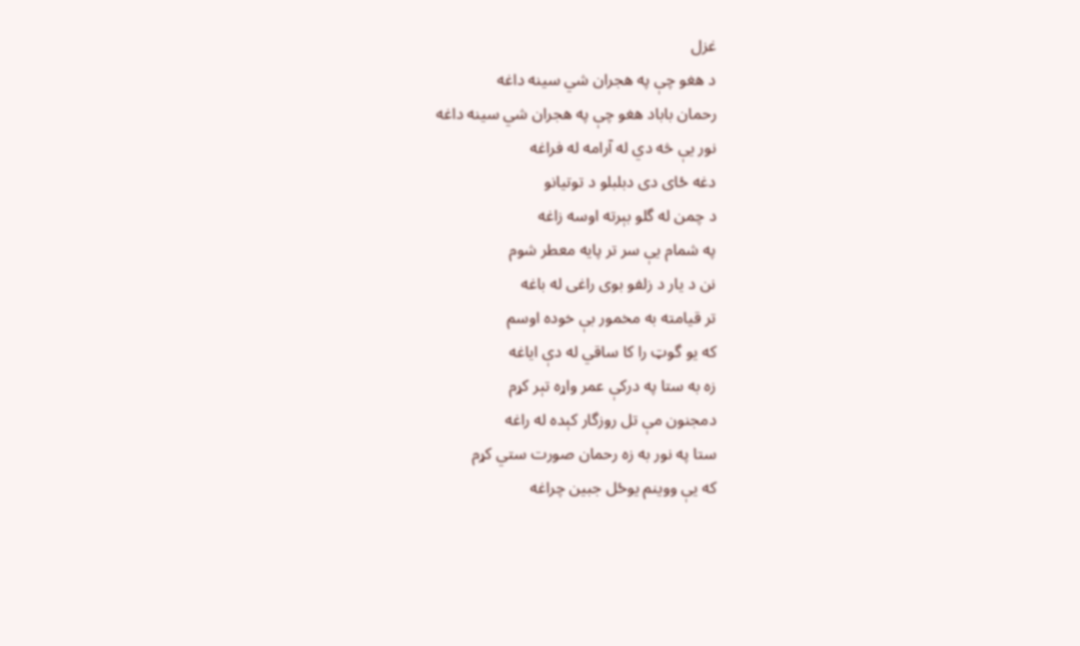غزل
د هغو چې په هجران شي سينه داغه
رحمان باباد هغو چې په هجران شي سينه داغه
نور يې څه دي له آرامه له فراغه
دغه ځای دی دبلبلو د توتيانو
د چمن له گلو بېرته اوسه زاغه
په شمام يې سر تر پايه معطر شوم
نن د يار د زلفو بوی راغی له باغه
تر قيامته به مخمور بې خوده اوسم
که يو گوټ را کا ساقي له دې اياغه
زه به ستا په درکې عمر واړه تېر کړم
دمجنون مې تل روزگار کېده له راغه
ستا په نور به زه رحمان صورت ستي کړم
که يې ووينم يوځل جبين چراغه